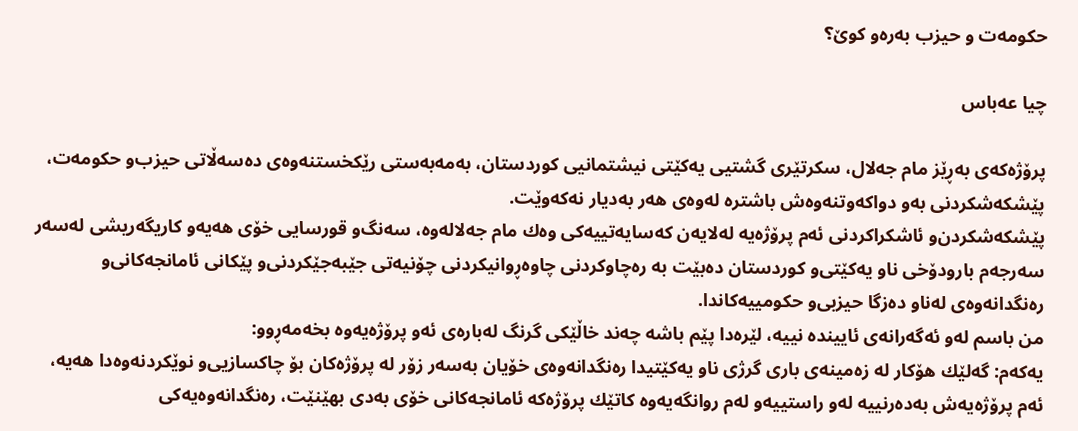حكومه‌ت ‌و حیزب به‌ره‌و كوێ‌؟

چیا عه‌باس

پرۆژه‌كه‌ی به‌ڕێز مام جه‌لال، سكرتێری گشتیی یه‌كێتی نیشتمانیی كوردستان، به‌مه‌به‌ستی رێكخستنه‌وه‌ی ده‌سه‌ڵاتی حیزب‌و حكومه‌ت، پێشكه‌شكردنی به‌و دواكه‌وتنه‌وه‌ش باشتره‌ له‌وه‌ی هه‌ر به‌دیار نه‌كه‌وێت.
پێشكه‌شكردن‌و ئاشكراكردنی ئه‌م پرۆژه‌یه‌ له‌لایه‌ن كه‌سایه‌تییه‌كی وه‌ك مام جه‌لاله‌وه‌، سه‌نگ‌و قورسایی خۆی هه‌یه‌‌و كاریگه‌ریشی له‌سه‌ر سه‌رجه‌م بارودۆخی ناو یه‌كێتی‌و كوردستان ده‌بێت به‌ ره‌چاوكردنی چاوه‌ڕوانیكردنی چۆنیه‌تی جێبه‌جێكردنی‌و پێكانی ئامانجه‌كانی‌و ره‌نگدانه‌وه‌ی له‌ناو ده‌زگا حیزبی‌و حكومییه‌كاندا.
من باسم له‌و ئه‌گه‌رانه‌ی ئایینده‌ نییه‌، لێره‌دا پێم باشه‌ چه‌ند خاڵێكی گرنگ له‌باره‌ی ئه‌و پرۆژه‌یه‌وه‌ بخه‌مه‌ڕوو:
یه‌كه‌م: گه‌لێك هۆكار له‌ زه‌مینه‌ی باری گرژی ناو یه‌كێتیدا ره‌نگدانه‌وه‌ی خۆیان به‌سه‌ر زۆر له‌ پرۆژه‌كان بۆ چاكسازیی‌و نوێكردنه‌وه‌دا هه‌یه‌، ئه‌م پرۆژه‌یه‌ش به‌ده‌رنییه‌ له‌و راستییه‌‌و له‌م روانگه‌یه‌وه‌ كاتێك پرۆژه‌كه‌ ئامانجه‌كانی خۆی به‌دی بهێنێت، ره‌نگدانه‌وه‌یه‌كی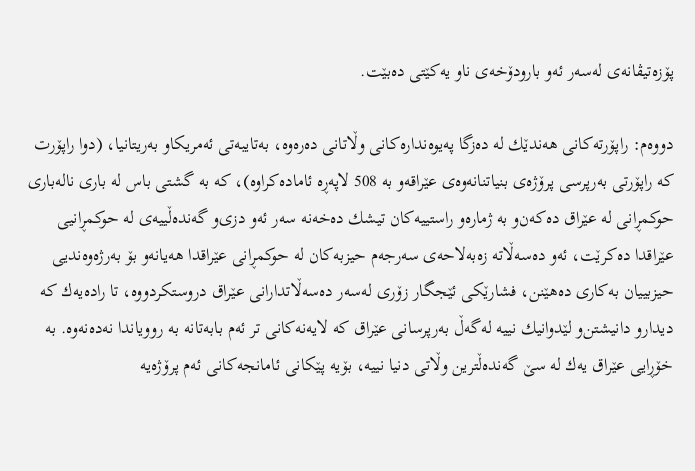پۆزه‌تیڤانه‌ی له‌سه‌ر ئه‌و بارودۆخه‌ی ناو یه‌كێتی ده‌بێت.

دووه‌م: راپۆرته‌كانی هه‌ندێك له‌ ده‌زگا په‌یوه‌نداره‌كانی وڵاتانی ده‌ره‌وه‌، به‌تایبه‌تی ئه‌مریكاو به‌ریتانیا، (دوا راپۆرت كه‌ راپۆرتی به‌رپرسی پرۆژه‌ی بنیاتنانه‌وه‌ی عێراقه‌‌و به‌ 508 لاپه‌ڕه‌ ئاماده‌كراوه‌)، كه‌ به‌ گشتی باس له‌ باری ناله‌باری حوكمڕانی له‌ عێراق ده‌كه‌ن‌و به‌ ژماره‌‌و راستییه‌كان تیشك ده‌خه‌نه‌ سه‌ر ئه‌و دزی‌و گه‌نده‌ڵییه‌ی له‌ حوكمڕانیی عێراقدا ده‌كرێت، ئه‌و ده‌سه‌ڵاته‌ زه‌به‌لاحه‌ی سه‌رجه‌م حیزبه‌كان له‌ حوكمڕانی عێراقدا هه‌یانه‌‌و بۆ به‌رژه‌وه‌ندیی حیزبییان به‌كاری ده‌هێنن، فشارێكی ئێجگار زۆری له‌سه‌ر ده‌سه‌ڵاتدارانی عێراق دروستكردووه‌، تا راده‌یه‌ك كه‌ دیدارو دانیشتن‌و لێدوانیك نییه‌ له‌گه‌ڵ‌ به‌رپرسانی عێراق كه‌ لایه‌نه‌كانی تر ئه‌م بابه‌تانه‌ به‌ روویاندا نه‌ده‌نه‌وه‌. به‌ خۆڕایی عێراق یه‌ك له‌ سێ‌ گه‌نده‌ڵترین وڵاتی دنیا نییه‌، بۆیه‌ پێكانی ئامانجه‌كانی ئه‌م پرۆژه‌یه‌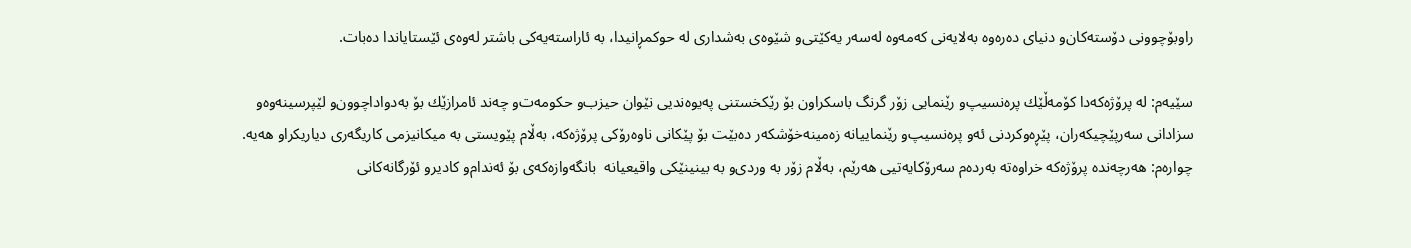راوبۆچوونی دۆسته‌كان‌و دنیای ده‌ره‌وه‌ به‌لایه‌نی كه‌مه‌وه‌ له‌سه‌ر یه‌كێتی‌و شێوه‌ی به‌شداری له‌ حوكمڕانیدا، به‌ ئاراسته‌یه‌كی باشتر له‌وه‌ی ئێستایاندا ده‌بات.

سێیه‌م: له‌ پرۆژه‌كه‌دا كۆمه‌ڵێك پره‌نسیپ‌و رێنمایی زۆر گرنگ باسكراون بۆ رێكخستنی په‌یوه‌ندیی نێوان حیزب‌و حكومه‌ت‌و چه‌ند ئامرازێك بۆ به‌دواداچوون‌و لێپرسینه‌وه‌‌و سزادانی سه‌رپێچیكه‌ران، پێڕه‌وكردنی ئه‌و پره‌نسیپ‌و رێنماییانه‌ زه‌مینه‌خۆشكه‌ر ده‌بێت بۆ پێكانی ناوه‌رۆكی پرۆژه‌كه‌، به‌ڵام پێویستی به‌ میكانیزمی كاریگه‌ری دیاریكراو هه‌یه‌.
چواره‌م: هه‌رچه‌نده‌ پرۆژه‌كه‌ خراوه‌ته‌ به‌رده‌م سه‌رۆكایه‌تیی هه‌رێم، به‌ڵام زۆر به‌ وردی‌و به‌ بینینێكی واقیعیانه‌  بانگه‌وازه‌كه‌ی بۆ ئه‌ندام‌و كادیرو ئۆرگانه‌كانی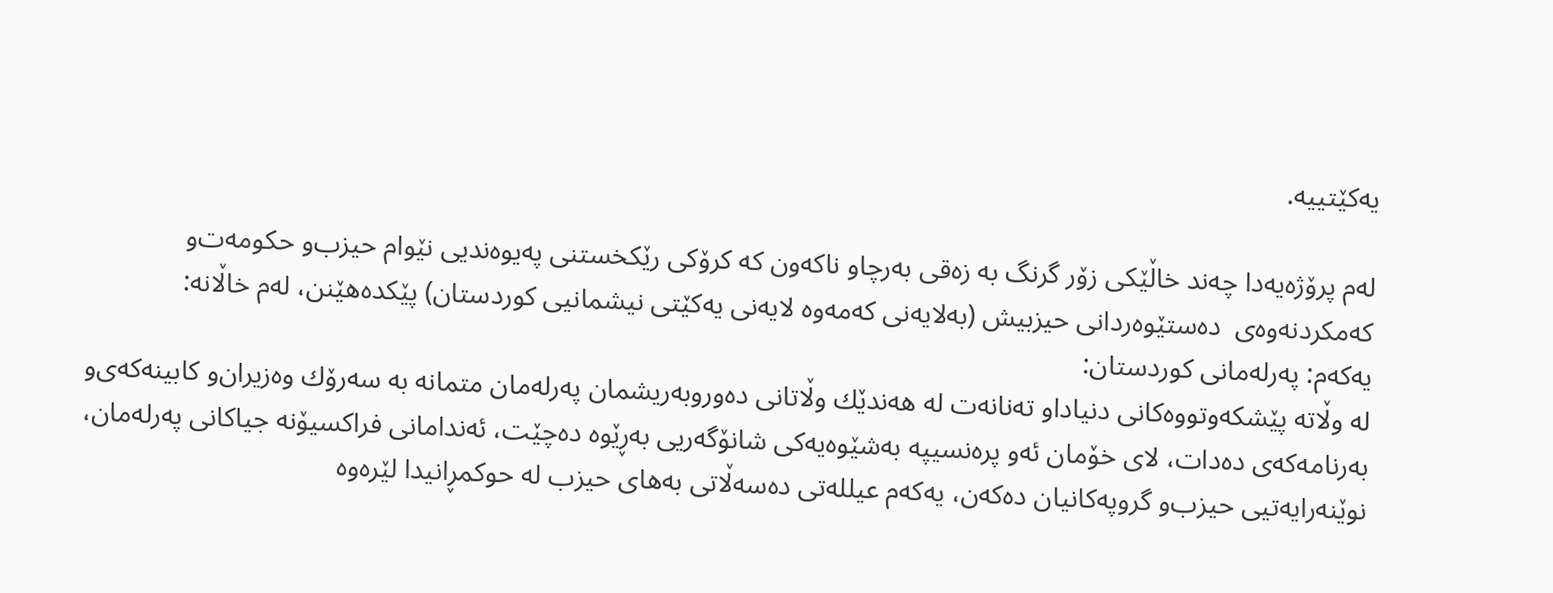یه‌كێتییه‌.

له‌م پرۆژه‌یه‌دا چه‌ند خاڵێكی زۆر گرنگ به‌ زه‌قی به‌رچاو ناكه‌ون كه‌ كرۆكی رێكخستنی په‌یوه‌ندیی نێوام حیزب‌و حكومه‌ت‌و كه‌مكردنه‌وه‌ی  ده‌ستێوه‌ردانی حیزبیش (به‌لایه‌نی كه‌مه‌وه‌ لایه‌نی یه‌كێتی نیشمانیی كوردستان) پێكده‌هێنن، له‌م خاڵانه‌:
یه‌كه‌م: په‌رله‌مانی كوردستان:
له‌ وڵاته‌ پێشكه‌وتووه‌كانی دنیادا‌و ته‌نانه‌ت له‌ هه‌ندێك وڵاتانی ده‌وروبه‌ریشمان په‌رله‌مان متمانه‌ به‌ سه‌رۆك وه‌زیران‌و كابینه‌كه‌ی‌و به‌رنامه‌كه‌ی ده‌دات، لای خۆمان ئه‌و پره‌نسیپه‌ به‌شێوه‌یه‌كی شانۆگه‌ریی به‌ڕێوه‌ ده‌چێت، ئه‌ندامانی فراكسیۆنه‌ جیاكانی په‌رله‌مان، نوێنه‌رایه‌تیی حیزب‌و گروپه‌كانیان ده‌كه‌ن، یه‌كه‌م عیلله‌تی ده‌سه‌ڵاتی به‌های حیزب له‌ حوكمڕانیدا لێره‌وه‌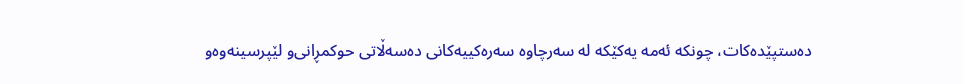ده‌ستپێده‌كات، چونكه‌ ئه‌مه‌ یه‌كێكه‌ له‌ سه‌رچاوه‌ سه‌ره‌كییه‌كانی ده‌سه‌ڵاتی حوكمڕانی‌و لێپرسینه‌وه‌‌و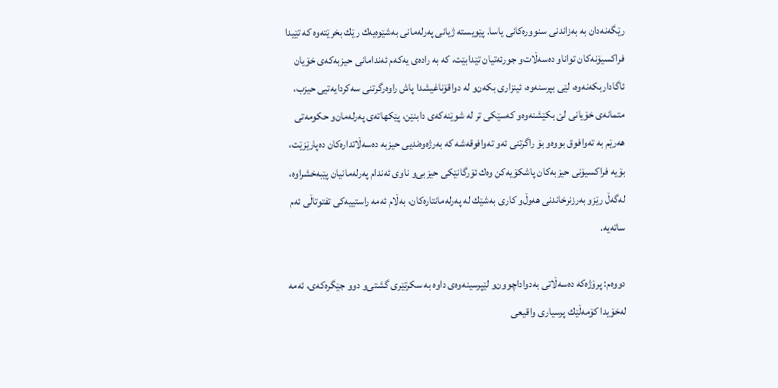رێگه‌نه‌دان به‌ به‌زاندنی سنووره‌كانی یاسا. پێویسته‌ ژیانی په‌رله‌مانی به‌شێوه‌یه‌ك رێك بخرێته‌وه‌ كه‌ تێیدا فراكسیۆنه‌كان تواناو ده‌سه‌ڵات‌و جورئه‌تیان تێدابێت، كه‌ به‌ راده‌ی یه‌كه‌م ئه‌ندامانی حیزبه‌كه‌ی خۆیان ئاگاداربكه‌نه‌وه‌، لێی بپرسنه‌وه‌، ئینزاری بكه‌ن‌و له‌ دواقۆناغیشدا پاش راوه‌رگرتنی سه‌كردایه‌تیی حیزب، متمانه‌ی خۆیانی لێ بكێشنه‌وه‌‌و كه‌سێكی تر له‌ شوێنه‌كه‌ی دابنێن، پێكهاته‌ی په‌رله‌مان‌و حكومه‌تی هه‌رێم به‌ ته‌وافوق بووه‌‌و بۆ راگرتنی ئه‌و ته‌وافوقه‌شه‌ كه‌ به‌رژه‌وه‌ندیی حیزبه‌ ده‌سه‌ڵاتداره‌كان ده‌پارێزێت، بۆیه‌ فراكسیۆنی حیزبه‌كان پاشكۆیه‌كن وه‌ك ئۆرگانێكی حیزبی‌و ناوی ئه‌ندام په‌رله‌مانیان پێبه‌خشراوه‌، له‌گه‌ڵ‌ رێز‌و به‌رزنرخاندنی هه‌وڵ‌‌و كاری به‌شێك له‌ په‌رله‌مانتاره‌كان، به‌ڵام ئه‌مه‌ راستییه‌كی تفتوتاڵی ئه‌م ساته‌یه‌.

دووه‌م: پرۆژه‌كه‌ ده‌سه‌ڵاتی به‌دواداچوون‌و لێپرسینه‌وه‌ی داوه‌ به‌ سكرتێری گشتی‌و دوو جێگره‌كه‌ی، ئه‌مه‌ له‌خۆیدا كۆمه‌ڵێك پرسیاری واقیعی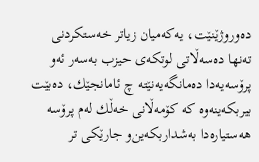ده‌وروژێنێت، یه‌كه‌میان زیاتر خه‌ستكردنی ته‌نها ده‌سه‌ڵاتی لوتكه‌ی حیزب به‌سه‌ر ئه‌و پرۆسه‌یه‌دا ده‌مانگه‌یه‌نێته‌ چ ئامانجێك، ده‌بێت بیربكه‌ینه‌وه‌ كه‌ كۆمه‌ڵانی خه‌ڵك له‌م پرۆسه‌ هه‌ستیاره‌دا به‌شداربكه‌ین‌و جارێكی تر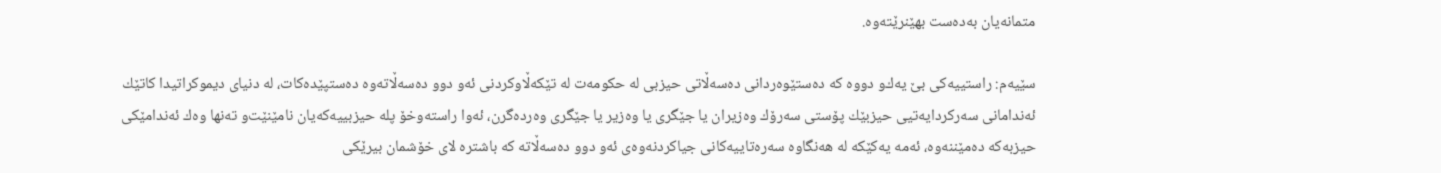متمانه‌یان به‌ده‌ست بهێنرێته‌وه‌.

سێیه‌م: راستییه‌كی بێ‌ یه‌ك‌و دووه‌ كه‌ ده‌ستێوه‌ردانی ده‌سه‌ڵاتی حیزبی له‌ حكومه‌ت له‌ تێكه‌ڵاوكردنی ئه‌و دوو ده‌سه‌ڵاته‌وه‌ ده‌ستپێده‌كات، له‌ دنیای دیموكراتیدا كاتێك ئه‌ندامانی سه‌ركردایه‌تیی حیزبێك پۆستی سه‌رۆك وه‌زیران یا جێگری یا وه‌زیر یا جێگری وه‌رده‌گرن، ئه‌وا راسته‌وخۆ پله‌ حیزبییه‌كه‌یان نامێنێت‌و ته‌نها وه‌ك ئه‌ندامێكی حیزبه‌كه‌ ده‌مێننه‌وه‌، ئه‌مه‌ یه‌كێكه‌ له‌ هه‌نگاوه‌ سه‌ره‌تاییه‌كانی جیاكردنه‌وه‌ی ئه‌و دوو ده‌سه‌ڵاته‌ كه‌ باشتره‌ لای خۆشمان بیرێكی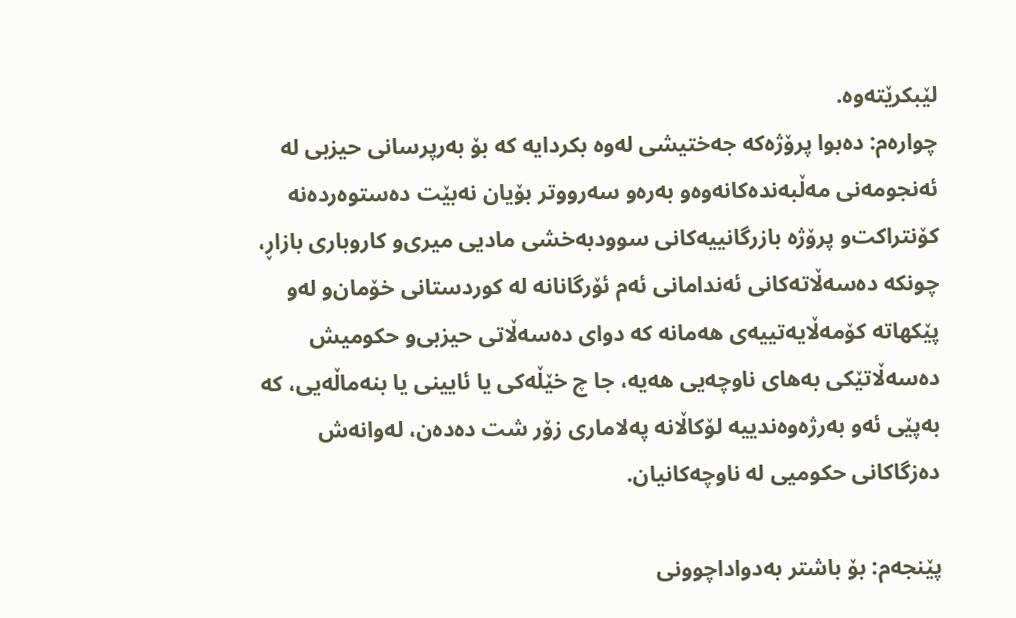لێبكرێته‌وه‌.
چواره‌م: ده‌بوا پرۆژه‌كه‌ جه‌ختیشی له‌وه‌ بكردایه‌ كه‌ بۆ به‌رپرسانی حیزبی له‌ ئه‌نجومه‌نی مه‌ڵبه‌نده‌كانه‌وه‌‌و به‌ره‌و سه‌رووتر بۆیان نه‌بێت ده‌ستوه‌رده‌نه‌ كۆنتراكت‌و پرۆژه‌ بازرگانییه‌كانی سوودبه‌خشی مادیی میری‌و كاروباری بازاڕ، چونكه‌ ده‌سه‌ڵاته‌كانی ئه‌ندامانی ئه‌م ئۆرگانانه‌ له‌ كوردستانی خۆمان‌و له‌و پێكهاته‌ كۆمه‌ڵایه‌تییه‌ی هه‌مانه‌ كه‌ دوای ده‌سه‌ڵاتی حیزبی‌و حكومیش ده‌سه‌ڵاتێكی به‌های ناوچه‌یی هه‌یه‌، جا چ خێڵه‌كی یا ئایینی یا بنه‌ماڵه‌یی، كه‌ به‌پێی ئه‌و به‌رژه‌وه‌ندییه‌ لۆكاڵانه‌ په‌لاماری زۆر شت ده‌ده‌ن، له‌وانه‌ش ده‌زگاكانی حكومیی له‌ ناوچه‌كانیان.

پێنجه‌م: بۆ باشتر به‌دواداچوونی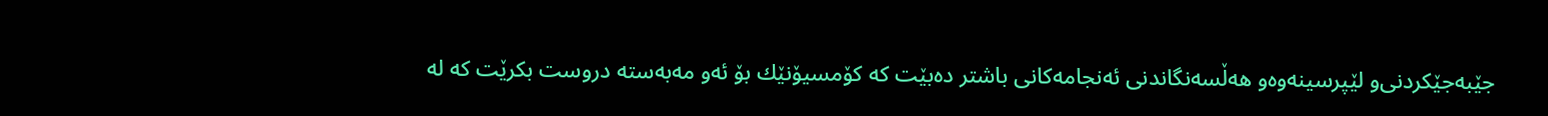جێبه‌جێكردنی‌و لێپرسینه‌وه‌‌و هه‌ڵسه‌نگاندنی ئه‌نجامه‌كانی باشتر ده‌بێت كه‌ كۆمسیۆنێك بۆ ئه‌و مه‌به‌سته‌ دروست بكرێت كه‌ له‌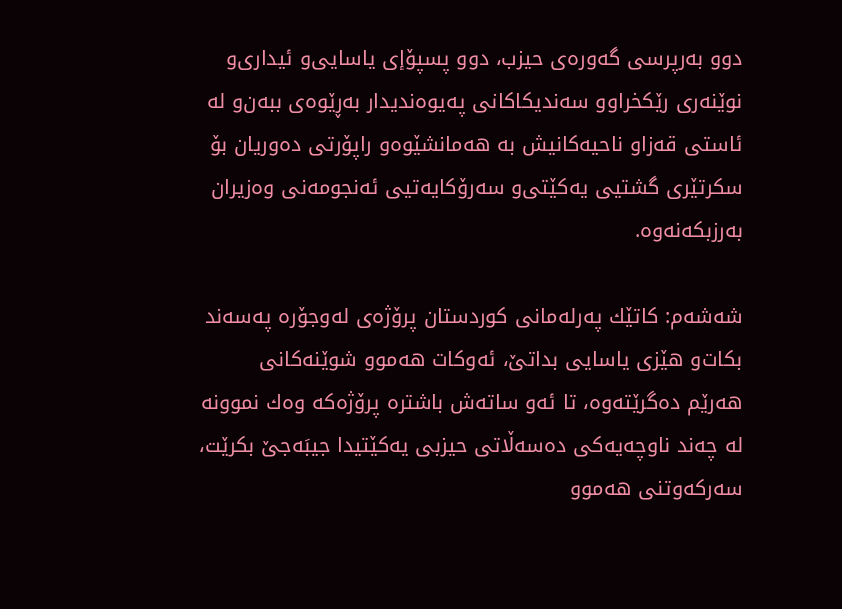دوو به‌رپرسی گه‌وره‌ی حیزب، دوو پسپۆإی یاسایی‌و ئیداری‌و نوێنه‌ری رێكخراو‌و سه‌ندیكاكانی په‌یوه‌ندیدار به‌ڕێوه‌ی ببه‌ن‌و له‌ ئاستی قه‌زا‌و ناحیه‌كانیش به‌ هه‌مانشێوه‌‌و راپۆرتی ده‌وریان بۆ سكرتێری گشتیی یه‌كێتی‌و سه‌رۆكایه‌تیی ئه‌نجومه‌نی وه‌زیران به‌رزبكه‌نه‌وه‌.

شه‌شه‌م: كاتێك په‌رله‌مانی كوردستان پرۆژه‌ی له‌وجۆره‌ په‌سه‌ند بكات‌و هێزی یاسایی بداتێ‌، ئه‌وكات هه‌موو شوێنه‌كانی هه‌رێم ده‌گرێته‌وه‌، تا ئه‌و ساته‌ش باشتره‌ پرۆژه‌كه‌ وه‌ك نموونه‌ له‌ چه‌ند ناوچه‌یه‌كی ده‌سه‌ڵاتی حیزبی یه‌كێتیدا جیبَه‌جێ‌ بكرێت، سه‌ركه‌وتنی هه‌موو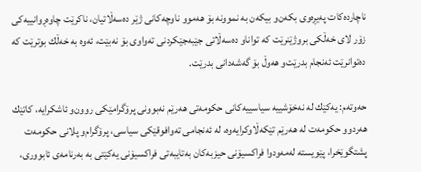ناچارده‌كات په‌یڕه‌وی بكه‌ن‌و بیكه‌ن به‌ نموونه‌ بۆ هه‌موو ناوچه‌كانی ژێر ده‌سه‌ڵاتیان، ناكرێت چاوه‌ڕوانییه‌كی زۆر لای خه‌ڵكی بروژێنرێت كه‌ تواناو ده‌سه‌ڵاتی جێبه‌جێكردنی ته‌واوی بۆ نه‌بێت، ئه‌وه‌ به‌ خه‌ڵك بوترێت كه‌ ده‌توانرێت ئه‌نجام بدرێت‌و هه‌وڵ‌ بۆ گه‌شه‌دانی بدرێت.

حه‌وته‌م: یه‌كێك له‌ نه‌خۆشییه‌ سیاسییه‌كانی حكومه‌تی هه‌رێم نه‌بوونی پرۆگرامێكی روون‌و ئاشكرایه‌، كاتێك هه‌ردوو حكومه‌ت له‌ هه‌رێم تێكه‌ڵاوكرایه‌وه‌، له‌ ئه‌نجامی ته‌وافوقێكی سیاسی، پرۆگرام‌و پلانی حكومه‌ت پشتگوێخرا، پێویسته‌ له‌مه‌ودوا فراكسیۆنی حیزبه‌كان به‌تایبه‌تی فراكسیۆنی یه‌كێتی به‌ به‌رنامه‌ی ئابووری،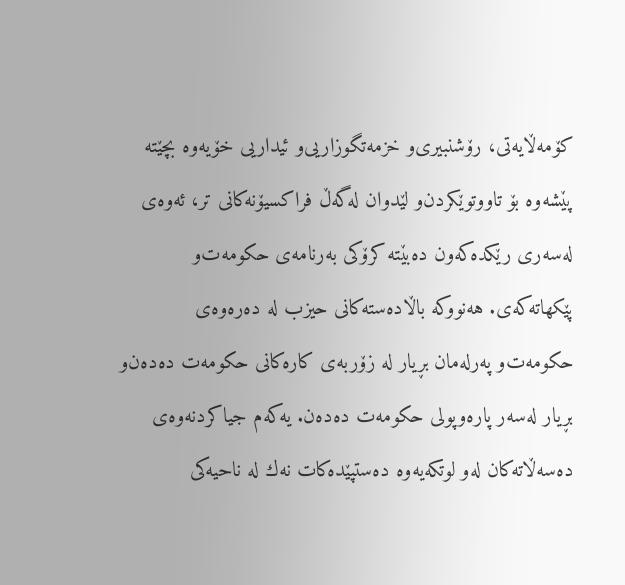كۆمه‌ڵایه‌تی، رۆشنبیری‌و خزمه‌تگوزاریی‌و ئیداریی خۆیه‌وه‌ بچێته‌ پێشه‌وه‌ بۆ تاووتوێكردن‌و لێدوان له‌گه‌ڵ‌ فراكسیۆنه‌كانی تر، ئه‌وه‌ی له‌سه‌ری رێكده‌كه‌ون ده‌بێته‌ كرۆكی به‌رنامه‌ی حكومه‌ت‌و پێكهاته‌كه‌ی. هه‌نووكه‌ باڵاده‌سته‌كانی حیزب له‌ ده‌ره‌وه‌ی حكومه‌ت‌و په‌رله‌مان بڕیار له‌ زۆربه‌ی كاره‌كانی حكومه‌ت ده‌ده‌ن‌و بڕیار له‌سه‌ر پاره‌وپولی حكومه‌ت ده‌ده‌ن. یه‌كه‌م جیاكردنه‌وه‌ی ده‌سه‌ڵاته‌كان له‌و لوتكه‌یه‌وه‌ ده‌ستپێده‌كات نه‌ك له‌ ناحیه‌كی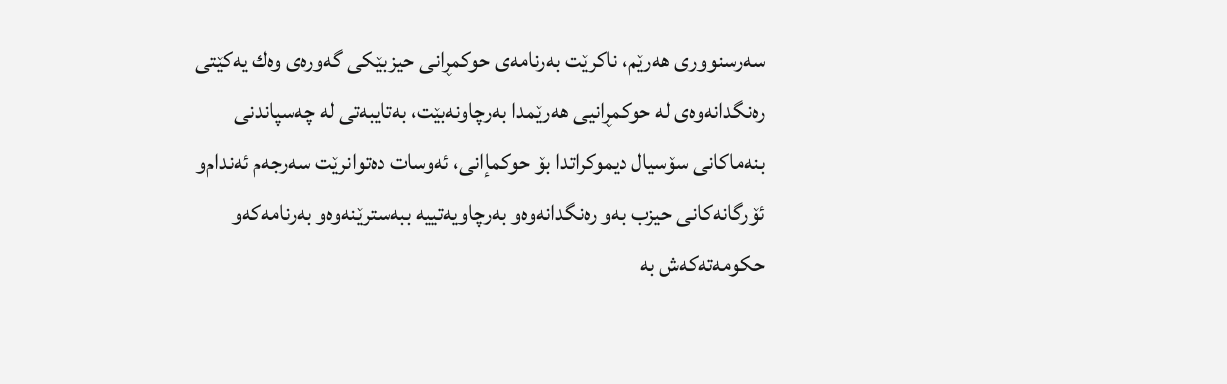سه‌رسنووری هه‌رێم، ناكرێت به‌رنامه‌ی حوكمڕانی حیزبێكی گه‌وره‌ی وه‌ك یه‌كێتی ره‌نگدانه‌وه‌ی له‌ حوكمڕانیی هه‌رێمدا به‌رچاونه‌بێت، به‌تایبه‌تی له‌ چه‌سپاندنی بنه‌ماكانی سۆسیال دیموكراتدا بۆ حوكمإانی، ئه‌وسات ده‌توانرێت سه‌رجه‌م ئه‌ندام‌و ئۆرگانه‌كانی حیزب به‌و ره‌نگدانه‌وه‌‌و به‌رچاویه‌تییه‌ ببه‌سترێنه‌وه‌‌و به‌رنامه‌كه‌‌و حكومه‌ته‌كه‌ش به‌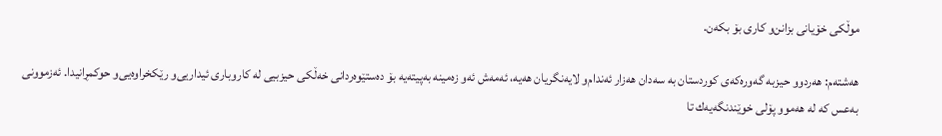موڵكی خۆیانی بزانن‌و كاری بۆ بكه‌ن.

هه‌شته‌م: هه‌ردوو حیزبه‌ گه‌وره‌كه‌ی كوردستان به‌ سه‌دان هه‌زار ئه‌ندام‌و لایه‌نگریان هه‌یه‌، ئه‌مه‌ش ئه‌و زه‌مینه‌ به‌پیته‌یه‌ بۆ ده‌ستێوه‌ردانی خه‌ڵكی حیزبیی له‌ كاروباری ئیداریی‌و رێكخراوه‌یی‌و حوكمڕانیدا. ئه‌زموونی به‌عس كه‌ له‌ هه‌موو پۆلی خوێندنگه‌یه‌ك تا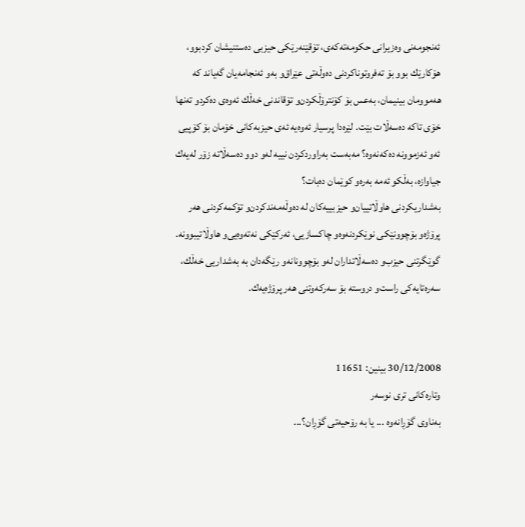ئه‌نجومه‌نی وه‌زیرانی حكومه‌ته‌كه‌ی، تۆقێنه‌رێكی حیزبی ده‌ستنیشان كردبوو، هۆكارێك بوو بۆ ته‌فروتوناكردنی ده‌وڵه‌تی عێراق‌و به‌و ئه‌نجامه‌یان گه‌یاند كه‌ هه‌موومان بینیمان، به‌عس بۆ كۆنترۆڵكردن‌و تۆقاندنی خه‌ڵك ئه‌وه‌ی ده‌كردو ته‌نها خۆی تاكه‌ ده‌سه‌ڵات بێت. لێره‌دا پرسیار ئه‌وه‌یه‌ ئه‌ی حیزبه‌كانی خۆمان بۆ كۆپیی ئه‌و ئه‌زموونه‌ ده‌كه‌نه‌وه‌؟ مه‌به‌ست به‌راوردكردن نییه‌ له‌و دوو ده‌سه‌ڵاته‌ زۆر له‌یه‌ك جیاوازه‌، به‌ڵكو ئه‌مه‌ به‌ره‌و كوێمان ده‌بات؟
به‌شداریكردنی هاوڵاتییان‌و حیزبییه‌كان له‌ ده‌وڵه‌مه‌ندكردن‌و تۆكمه‌كردنی هه‌ر پرۆژه‌‌و بۆچوونێكی نوێكردنه‌وه‌‌و چاكسازیی، ئه‌ركێكی نه‌ته‌وه‌یی‌و هاوڵاتیبوونه‌. گوێگرتنی حیزب‌و ده‌سه‌ڵاتداران له‌و بۆچوونانه‌‌و رێگه‌دان به‌ به‌شداریی خه‌ڵك، سه‌ره‌تایه‌كی راست‌و دروسته‌ بۆ سه‌ركه‌وتنی هه‌ر پرۆژه‌یه‌ك.


30/12/2008 بینین: 11651
وتاره‌کانی تری نوسه‌ر
به‌ناوی گۆڕانه‌وه‌ ... یا به‌ رۆحیه‌تی گۆڕان؟...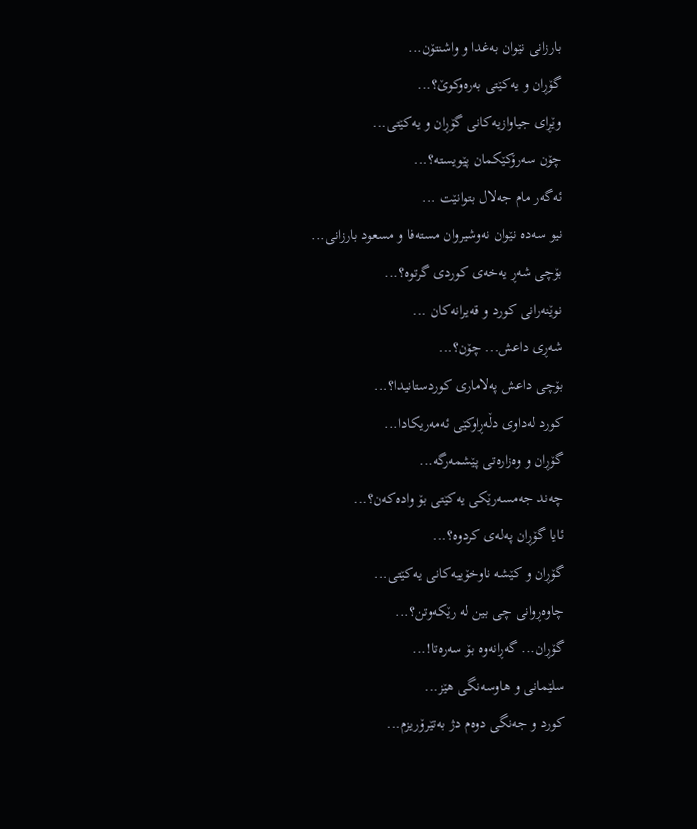بارزانی نێوان به‌غدا و واشنتۆن...
گۆڕان و یه‌کێتی به‌ره‌وکوێ؟...
وێڕای جیاوازیه‌کانی گۆڕان و یه‌کێتی...
چۆن سه‌رۆکێکمان پێویسته‌؟...
ئه‌گه‌ر مام جەلال بتوانێت ...
نیو سه‌ده‌ نێوان نه‌وشیروان مسته‌فا و مسعود بارزانی...
بۆچی شه‌ڕ یه‌خه‌ی کوردی گرتوه‌؟...
نوێنه‌رانی کورد و قه‌یرانه‌کان‌ ...
شه‌ڕی داعش... چۆن؟...
بۆچی داعش په‌لاماری کوردستانیدا؟...
کورد له‌داوی دڵه‌ڕاوکێی ئه‌مەریکادا...
گۆڕان و وه‌زاره‌تی پێشمه‌رگه‌...
چه‌ند جه‌مسه‌رێکی یه‌کێتی بۆ واده‌که‌ن؟‌...
ئایا گۆڕان په‌له‌ی کردوه‌؟...
گۆڕان و کێشه‌ ناوخۆییه‌کانی یه‌کێتی...
چاوه‌ڕوانی چی بین له‌ رێکه‌وتن؟...
گۆڕان... گه‌ڕانه‌وه‌ بۆ سه‌ره‌تا!...
سلێمانی و هاوسه‌نگی هێز...
کورد و جه‌نگی دوه‌م دژ به‌تێرۆریزم...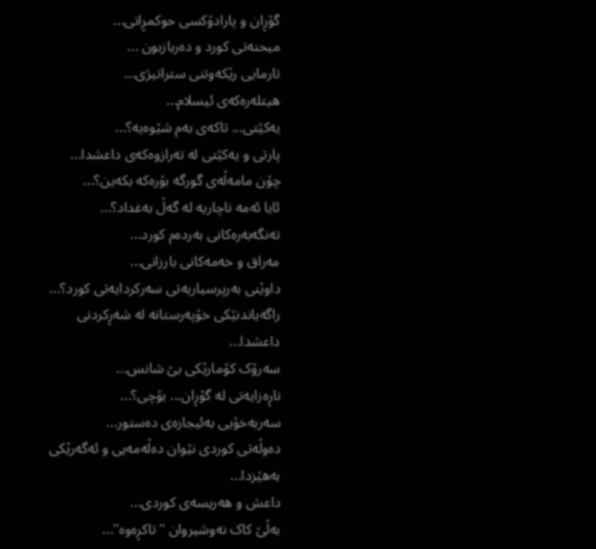گۆڕان و پارادۆکسی حوکمڕانی...
میحنه‌تی کورد و ده‌ربازبون ...
تارمایی رێکه‌وتنی ستراتیژی...
هیتله‌ره‌که‌ی‌ ئیسلام...
یه‌کێتی... تاکه‌ی به‌م شێوه‌یه‌؟...
پارتی و یه‌کێتی له‌ ته‌رازوه‌که‌ی داعشدا...
چۆن مامه‌ڵه‌ی گو‌رگه‌ بۆره‌که‌ بکه‌ین؟...
ئایا ئه‌مه‌ ناچاریه‌ له‌ گه‌ڵ به‌غداد؟...
ته‌نگه‌به‌ره‌کانی به‌رده‌م کورد...
مه‌راق و خه‌مه‌کانی بارزانی...
داوێنی به‌رپرسیاریه‌تی سه‌رکردایه‌تی کورد؟...
راگه‌یاندنێکی خۆپه‌رستانه‌ له‌ شه‌ڕکردنی داعشدا...
سه‌رۆک کۆمارێکی بێ شانس...
ناڕه‌زایه‌تی له‌ گۆڕان... بۆچی؟...
سه‌ربه‌خۆیی به‌ئیجازه‌ی ده‌ستور...
ده‌وڵه‌تی کوردی نێوان ده‌ڵه‌مه‌یی و ئه‌گه‌رێکی به‌هێزدا...
داعش و هه‌ریسه‌ی کوردی...
به‌ڵێ کاک نه‌وشیروان ''تاکڕه‌وه‌''...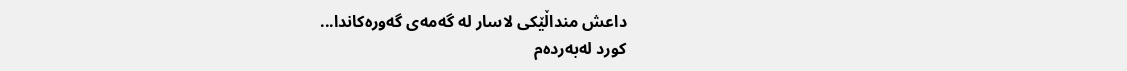داعش منداڵێکی لاسار له‌ گه‌مه‌ی گه‌وره‌کاندا...
کورد له‌به‌رده‌م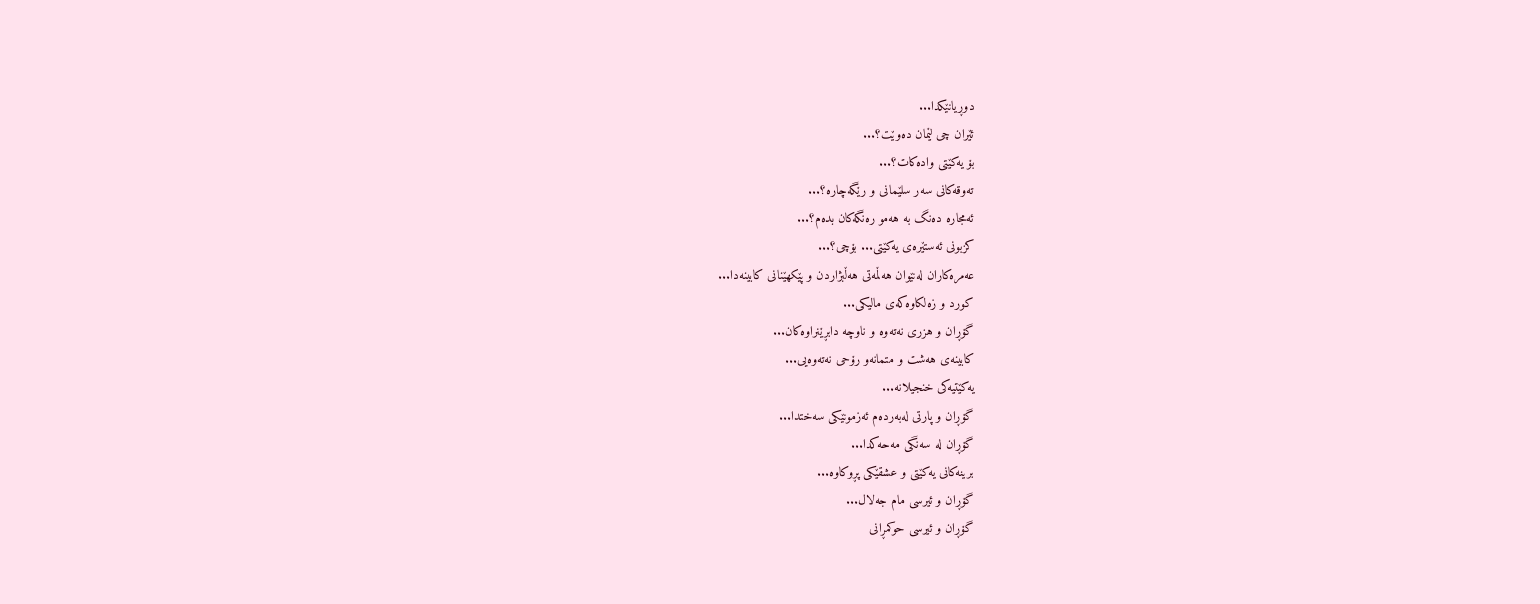دو‌ڕیانێکدا...
ئێران چی لێمان ده‌وێت؟...
بۆ یه‌کێتی واده‌کات؟...
ته‌وقه‌کانی سه‌ر سلێمانی و رێگه‌چاره‌؟...
ئه‌مجاره‌ ده‌نگ به‌ هه‌مو ره‌نگه‌کان بده‌م؟...
کزبونی ئه‌ستێره‌ی یه‌کێتی... بۆچی؟...
عه‌مره‌کاران‌ لەنێوان‌ هه‌ڵمه‌تی هه‌ڵبژاردن و پێکهێنانی کابینه‌دا...
کورد و زه‌لکاوه‌که‌ی مالیکی...
گۆڕان و هزری نه‌ته‌وه‌ و ناوچه‌ دابڕێنراوه‌کان...
کابینه‌ی هه‌شت و متمانه‌و رۆحی نه‌ته‌وه‌یی...
یه‌کێتیه‌کی خنجیلانه‌...
گۆڕان و پارتی له‌به‌رده‌م ئه‌زمونێکی سه‌ختدا...
گۆڕان له‌ سه‌نگی مه‌حه‌کدا...
برینه‌کانی یه‌كێتی و عشقێکی پڕوکاوه‌...
گۆڕان و ئیرسی مام جەلال...
گۆڕان و ئیرسی حوکمڕانی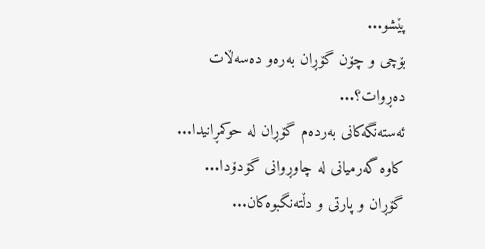پێشو...
بۆچی و چۆن گۆڕان به‌ره‌و ده‌سه‌ڵات ده‌ڕوات؟...
ئه‌سته‌نگه‌کانی به‌رده‌م گۆڕان له‌ حوکمڕانیدا...
کاوه‌ گه‌رمیانی له‌ چاوڕوانی گۆدۆدا...
گۆڕان و پارتی و دڵته‌نگبوه‌کان...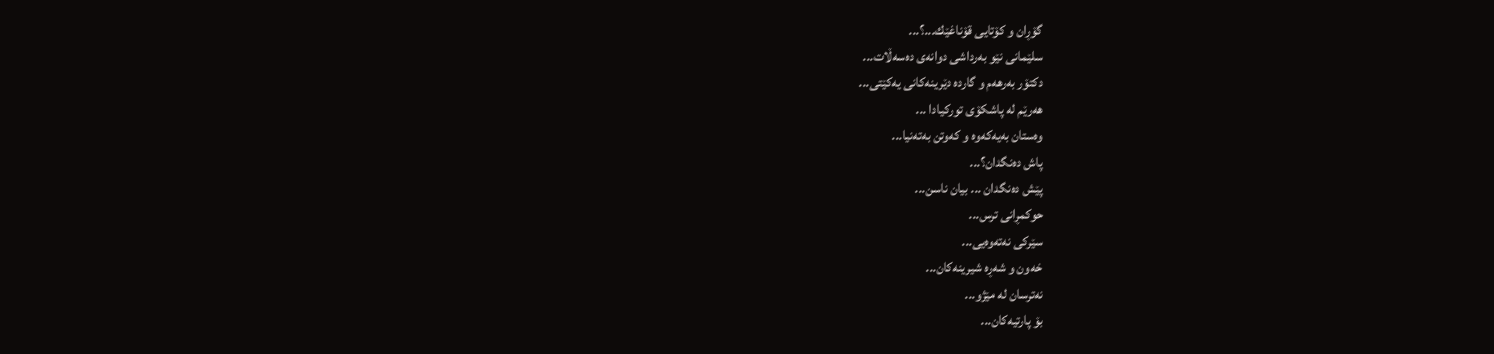گۆڕان و کۆتایی قۆناغێك...؟...
سلێمانی نێو به‌رداشی دوانه‌ی ده‌سه‌ڵات...
دکتۆر به‌رهه‌م و گارده‌ دێرینه‌کانی یه‌کێتی...
هه‌رێم لە پاشکۆی تورکیادا ...
وه‌ستان به‌یه‌که‌وه‌ و که‌وتن به‌ته‌نیا...
پاش ده‌نگدان؟...
پێش ده‌نگدان ... بیان ناسن...
حوکمڕانی ترس...
سێرکی نه‌ته‌وه‌یی...
خه‌ون و شه‌ڕه‌ شیرینه‌کان...
نه‌ترسان له‌ مێژو...
بۆ پارتیه‌کان...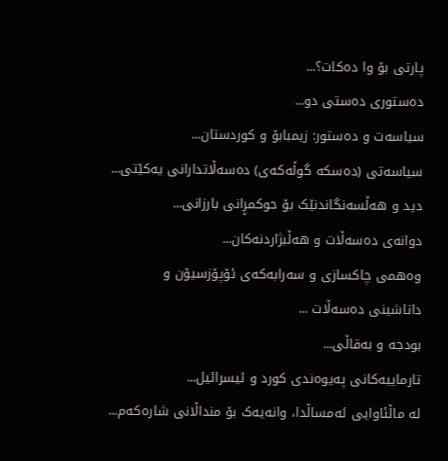پارتی بۆ وا ده‌کات؟...
ده‌ستوری ده‌ستی دو...
سیاسه‌ت و ده‌ستور: زیمبابۆ و کوردستان...
سیاسه‌تی (ده‌سکه‌ گوڵه‌که‌ی) ده‌سه‌ڵاتدارانی یه‌کێتی...
دید و هه‌ڵسه‌نگاندنێک بۆ حوکمڕانی بارزانی‌...
دوانه‌ی ده‌سه‌ڵات و هه‌ڵبژاردنه‌کان...
وه‌همی چاکسازی و سه‌رابه‌که‌ی ئۆپۆزسیۆن و داتاشینی ده‌سه‌ڵات‌ ...
بودجه‌ و به‌قاڵی...
تارماییه‌کانی په‌یوه‌ندی کورد و ئیسرائیل...
له‌ ماڵئاوایی ئه‌مساڵدا، وانه‌یه‌ک بۆ منداڵانی شاره‌که‌م...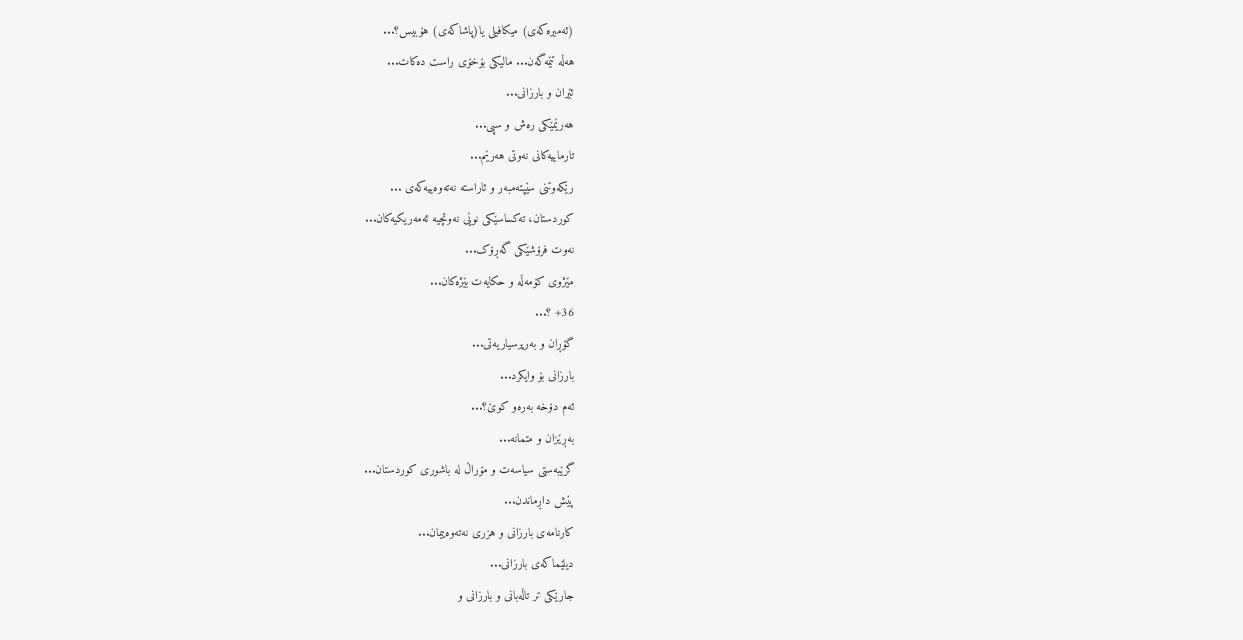(ئه‌میره‌که‌ی) میکافیلی یا(پاشاکه‌ی) هۆبیس؟...
هه‌ڵه‌ تێمه‌گه‌ن... مالیکی بۆخۆی راست ده‌کات...
ئێران و بارزانی...
هه‌رێمێکی‌ ره‌ش و سپی...
تارماییه‌کانی نه‌وتی هه‌رێم...
رێکه‌وتنی سێپته‌مبه‌ر و ئاراسته‌ نه‌ته‌وه‌ییه‌که‌ی‌ ...
کوردستان، ته‌کساسێکی نوێی نه‌وتچیه‌‌ ئه‌مەریکیه‌کان...
نه‌وت فرۆشێکی گه‌ڕۆک...
مێژوی کۆمه‌ڵه و حکایه‌ت بێژه‌کان...
36+ ؟...
گۆڕان و به‌رپرسیاریه‌تی...
بارزانی بۆ وایکرد...
ئەم دۆخە بەرەو کوێ؟...
بەڕێزان و متمانە...
گرێبەستی سیاسەت و مۆراڵ لە باشوری کوردستان...
پێش داڕماندن...
کارنامەی بارزانی و هزری نەتەوەییمان...
دیلێماکەی بارزانی...
جارێکی تر تاڵەبانی و بارزانی و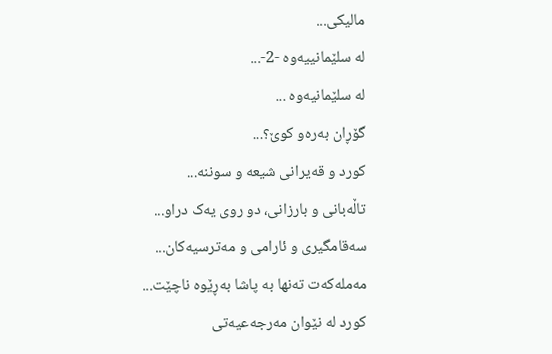مالیکی...
لە سلێمانییه‌وه‌ -2-...
لە سلێمانیەوە ...
گۆڕان بەرەو کوێ؟...
کورد و قەیرانی شیعە و سوننە...
تاڵەبانی و بارزانی، دو روی یەک دراو...
سەقامگیری و ئارامی و مەترسیەکان...
مەملەکەت تەنها بە پاشا بەڕێوە ناچێت...
کورد له‌ نێوان مەرجەعیەتی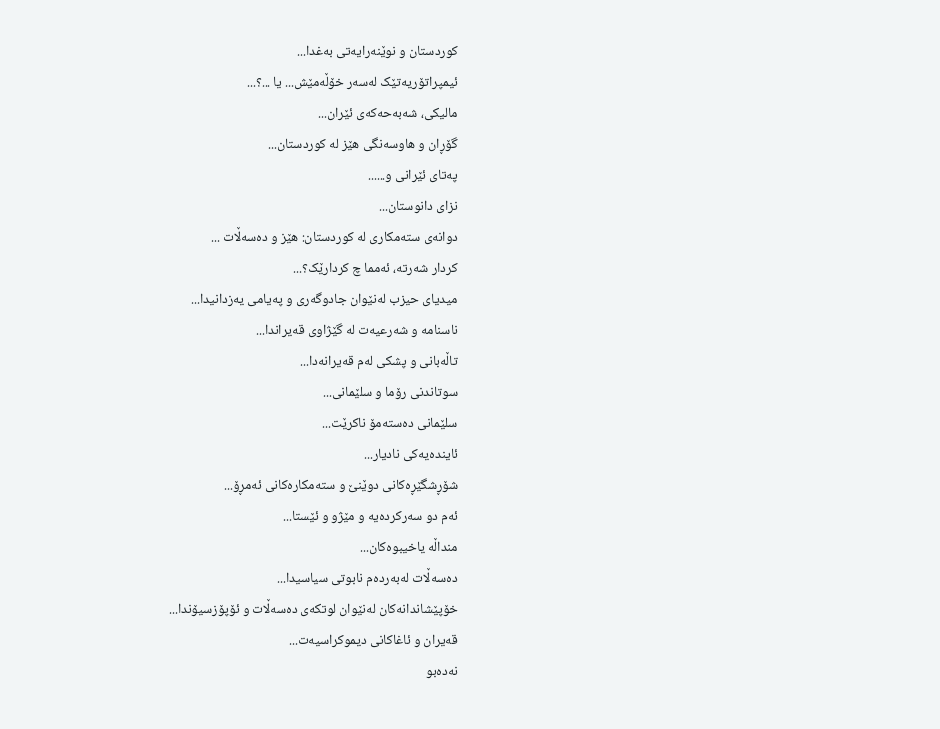کوردستان و نوێنەرایەتی بەغدا...
ئیمپراتۆریەتێک لەسەر خۆڵەمێش... یا ...؟...
مالیکی، شەبەحەکەی ئێران...
گۆڕان و هاوسەنگی هێز لە کوردستان...
پەتای ئێرانی و......
نزای دانوستان...
دوانەی ستەمکاری لە کوردستان: هێز و دەسەڵات ...
کردار شەرتە، ئەمما چ کردارێک؟...
میدیای حیزب لەنێوان جادوگەری و پەیامی یەزدانیدا...
ناسنامە و شەرعیەت لە گێژاوی قەیراندا...
تاڵەبانی و پشکی لەم قەیرانەدا...
سوتاندنی رۆما و سلێمانی...
سلێمانی دەستەمۆ ناکرێت...
ئایندەیەکی نادیار...
شۆڕشگێڕەکانی دوێنێ و ستەمکارەکانی ئەمڕۆ...
ئەم دو سەرکردەیە و مێژو و ئێستا...
منداڵە یاخیبوەکان...
دەسەڵات لەبەردەم نابوتی سیاسیدا...
خۆپێشاندانەکان لەنێوان لوتکەی دەسەڵات و ئۆپۆزسیۆندا...
قەیران و ئاغاکانی دیموکراسیەت...
نەدەبو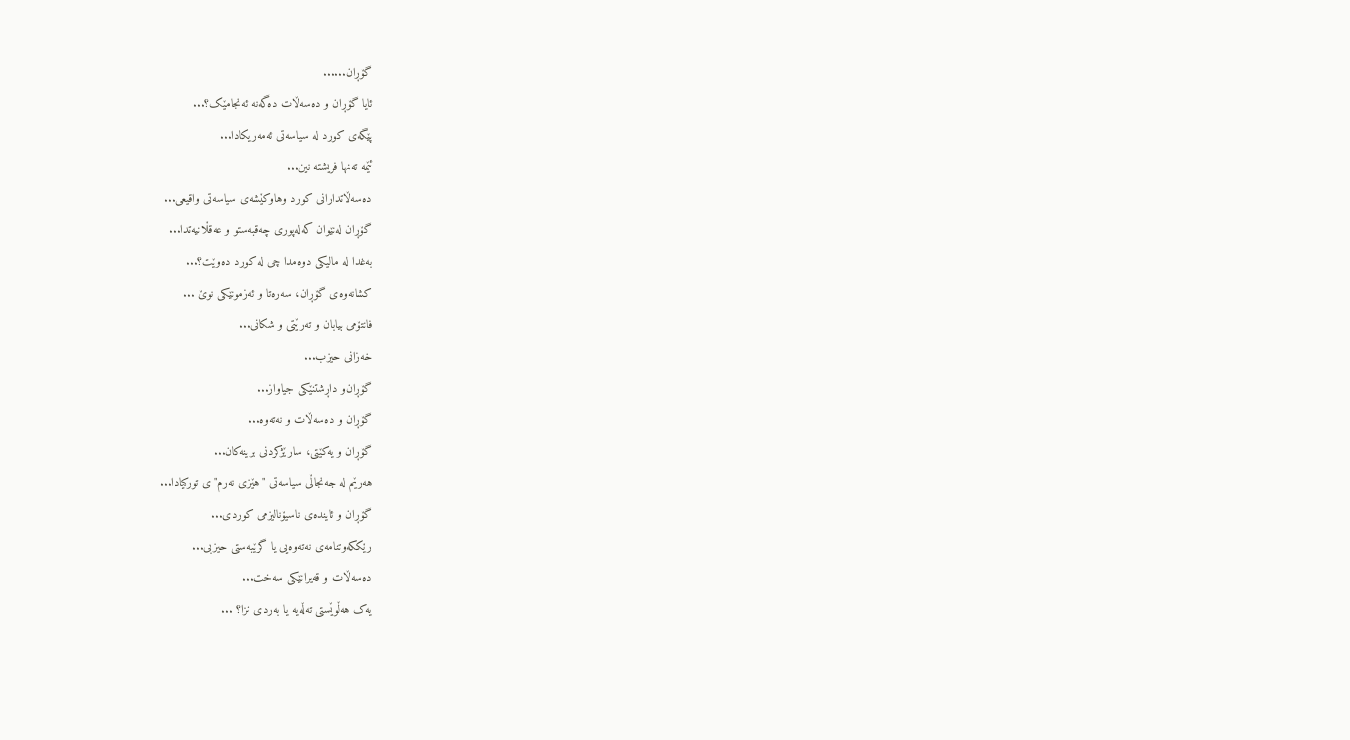گۆڕان......
ئایا گۆڕان و دەسەڵات دەگەنە ئەنجامێک؟...
پێگەی کورد لە سیاسەتی ئەمه‌ریکادا...
ئێمە ته‌نها فریشتە نین...
دەسەڵاتدارانی کورد وهاوکێشەی سیاسەتی واقیعی...
گۆڕان لەنێوان کەلەپوری چه‌قبه‌ستو و عەقڵانیەتدا...
بەغدا لە مالیکی دوەمدا چی لە کورد دەوێت؟...
کشانەوەی گۆڕان، سەرەتا و ئه‌زمونێکی نوێ ...
فانتۆمی بیابان و تەرێتی و شکانی...
خەزانی حیزب...
گۆڕان‌و داڕشتنێکی جیاواز...
گۆڕان و دەسەڵات و نەتەوە...
گۆڕان و یەکێتی، سارێژکردنی برینەکان...
هەرێم لە جەنجاڵی سیاسەتی "هێزی نەرم"ی تورکیادا...
گۆڕان و ئایندەی ناسیۆنالیزمی کوردی...
رێککەوتنامەی نه‌ته‌وه‌یی یا گرێبەستی حیزبی...
دەسەڵات و قەیرانێکی سەخت...
یەک هەڵوێستی تەڵەیە یا بەردی نزا؟ ...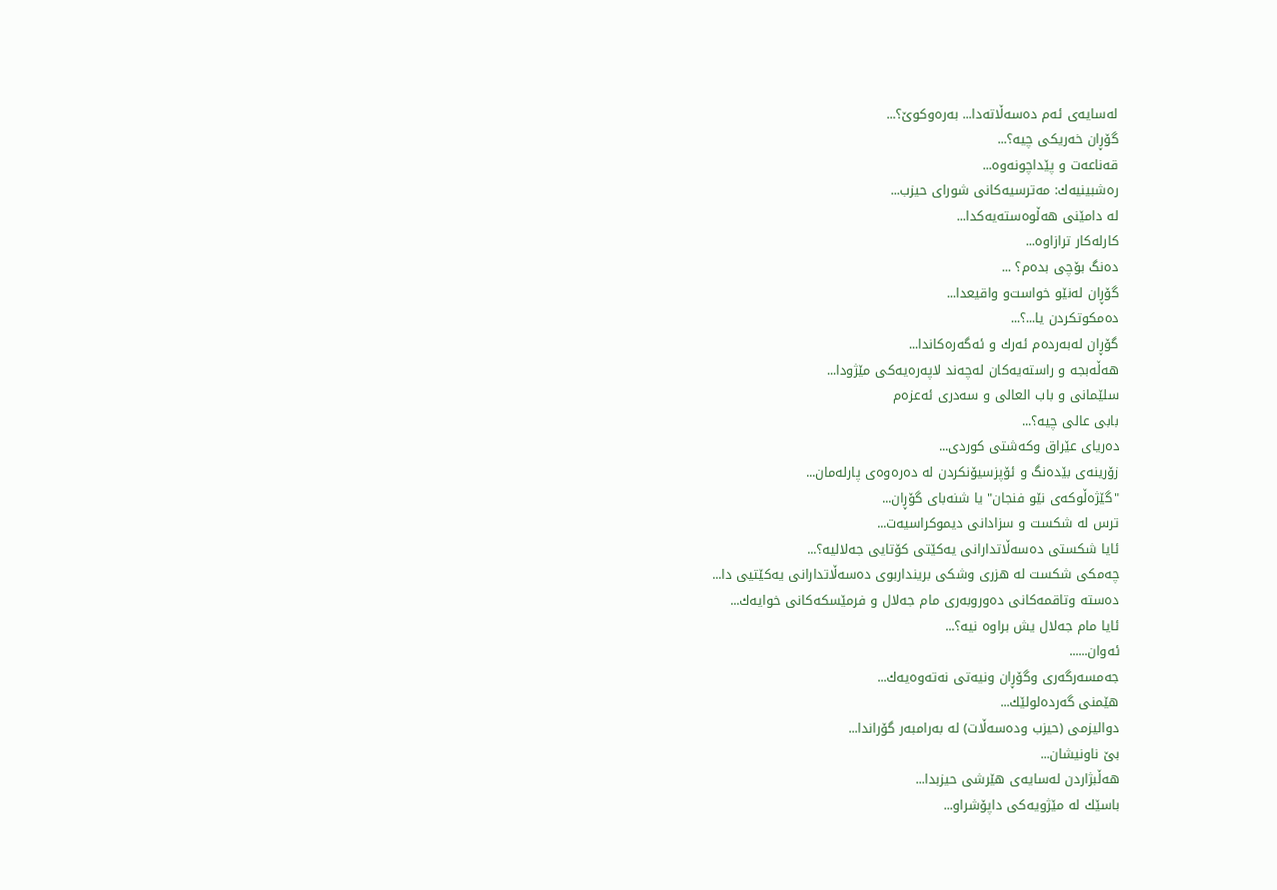لەسایەی ئەم دەسەڵاتەدا... بەرەوکوێ؟...
گۆڕان خەریکی چیە؟...
قه‌ناعه‌ت و پێداچونه‌وه‌...
ره‌شبینیه‌ك: مه‌ترسیه‌كانی شورای حیزب...
لە دامێنی هەڵوەستەیەکدا...
كارله‌كار ترازاوه‌...
ده‌نگ بۆچی بده‌م؟ ...
گۆڕان له‌نێو خواست‌و واقیعدا...
ده‌مكوتكردن یا...؟...
گۆڕان له‌به‌رده‌م ئه‌رك و ئه‌گه‌ره‌كاندا...
هه‌ڵه‌بجه‌ و راسته‌یه‌كان له‌چه‌ند لاپه‌ره‌یه‌كی مێژودا...
سلێمانی و باب العالی و سه‌دری ئه‌عزه‌م
بابی عالی چیه‌؟...
ده‌ریای عێراق وكه‌شتی كوردی...
زۆرینه‌ی بێده‌نگ و ئۆپزسیۆنكردن له‌ ده‌ره‌وه‌ی پارله‌مان...
"گێژه‌ڵوكه‌ی نێو فنجان" یا شنه‌بای گۆڕان...
ترس له‌ شكست و سزادانی دیموكراسیه‌ت...
ئایا شكستی ده‌سه‌ڵاتدارانی یه‌كێتی كۆتایی جه‌لالیه‌؟...
چه‌مكی شكست له‌ هزری وشكی برینداربوی ده‌سه‌ڵاتدارانی یه‌كێتیی دا...
ده‌سته‌ وتاقمه‌كانی ده‌وروبه‌ری مام جه‌لال و فرمێسكه‌كانی خوایه‌ك...
ئایا مام جه‌لال یش براوه‌ نیه‌؟...
ئه‌وان......
جه‌مسه‌رگه‌ری وگۆڕان ونیه‌تی نه‌ته‌وه‌یه‌ك...
هێمنی گه‌رده‌لولێك...
دوالیزمی (حیزب وده‌سه‌ڵات) له‌ به‌رامبه‌ر گۆراندا...
بێ ناونیشان...
هه‌ڵبژاردن له‌سایه‌ی هێرشی حیزبدا...
باسێك له‌ مێژویه‌كی داپۆشراو...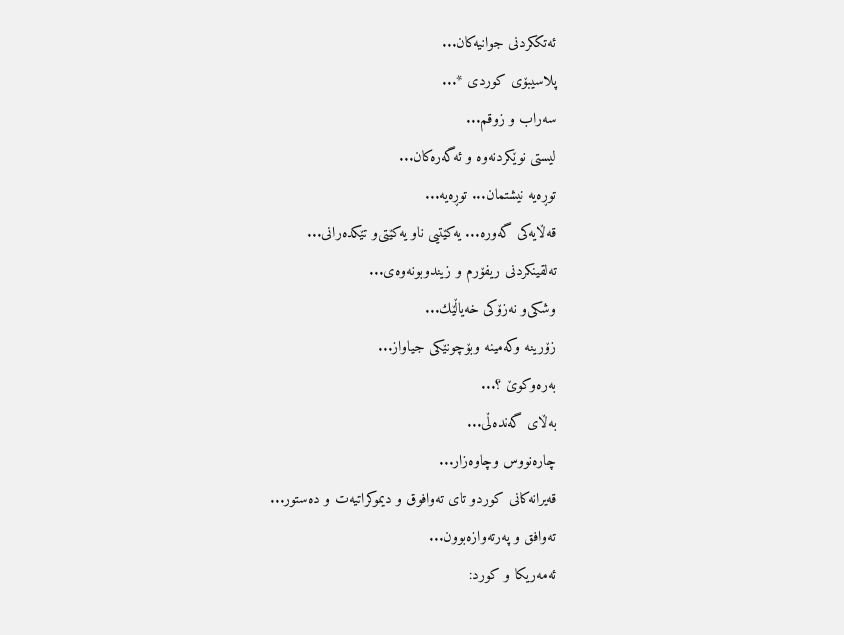ئه‌تككردنی جوانیه‌كان...
پلاسیبۆی كوردی *...
سه‌راب و زوقم...
لیستی نوێكردنه‌وه‌ و ئه‌گه‌ره‌كان...
توڕه‌یه‌ نیشتمان... توڕه‌یه‌...
قه‌ڵایه‌كی گه‌وره‌... یه‌كێتیی ناو یه‌كێتی‌و تێكده‌رانی...
ته‌لقینكردنی ریفۆرم ‌و زیندوبونه‌وه‌ی...
وشكی‌و نه‌زۆكی خه‌یاڵێك...
زۆرینه‌ وكه‌مینه‌ وبۆچونێكی جیاواز...
به‌ره‌وكوێ ؟...
به‌ڵای‌ گه‌نده‌ڵی...
چاره‌نووس وچاوه‌زار...
قه‌یرانه‌كانی كوردو تای ته‌وافوق و دیموكراتیه‌ت و ده‌ستور...
ته‌وافق و په‌رته‌وازه‌بوون...
ئه‌مه‌ریكا و كورد: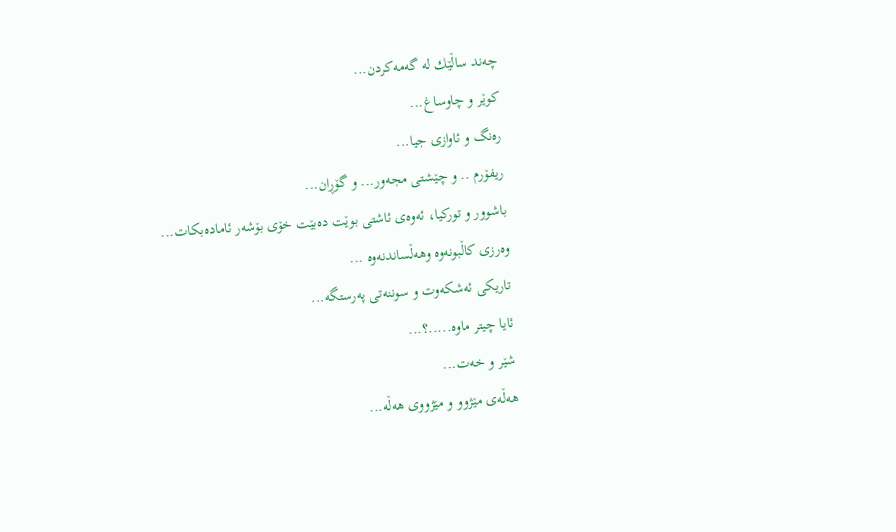چه‌ند ساڵێك له‌ گه‌مه‌كردن...
كوێر و چاوساغ...
ره‌نگ و ئاوازی جیا...
ریفۆرم .. و چێشتی مجه‌ور... و گۆڕان...
باشوور و توركیا، ئه‌وه‌ی ئاشتی بوێت ده‌بێت خۆی بۆشه‌ر ئاماده‌بكات...
وه‌رزی كاڵبونه‌وه‌ وهه‌ڵساندنه‌وه‌ ...
تاریكی ئه‌شكه‌وت و سوننه‌تی په‌رستگه‌...
ئایا چیتر ماوه‌.....؟...
شێر و خه‌ت...
هه‌ڵه‌ی مێژوو و مێژووی هه‌ڵه‌...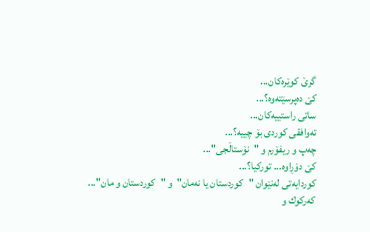گرێ كوێره‌كان...
كێ ده‌پرسێته‌وه‌؟...
ساتی راستییه‌كان...
ته‌وافقی كوردی بۆ چییه‌؟...
چه‌پ و ریفۆرم و "نۆستاڵجی"...
كێ دۆڕاوه‌... توركیا؟...
كوردایه‌تی له‌نێوان "كوردستان یا نه‌مان"و "كوردستان ‌و مان"...
كه‌ركوك و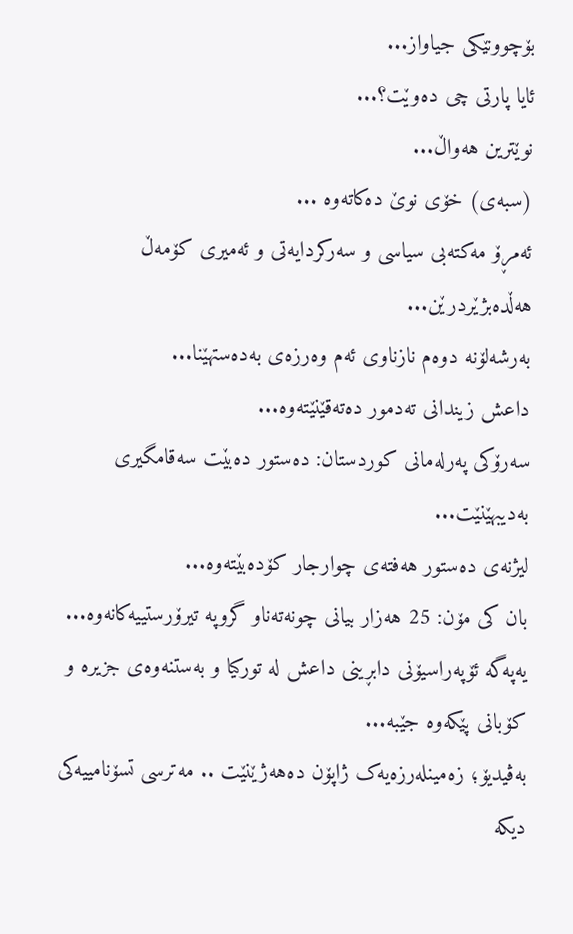بۆچوونێكی جیاواز...
ئایا پارتی چی ده‌وێت؟...
نوێترین هه‌واڵ...
(سبەى) خۆى نوێ دەکاتەوە ...
ئه‌مڕۆ مه‌كته‌بی‌ سیاسی‌ و سه‌ركردایه‌تی‌ و ئه‌میری‌ كۆمه‌ڵ هەڵدەبژێردرێن...
به‌رشه‌لۆنه‌ دوه‌م نازناوی ئه‌م وه‌رزه‌ی به‌ده‌ستهێنا...
داعش زیندانی تەدمور دەتەقێنێتەوە...
سەرۆكی پەرلەمانی كوردستان: دەستور دەبێت سەقامگیری بەدیبهێنێت...
لیژنەی دەستور هەفتەی چوارجار كۆدەبێتەوە...
بان كی مۆن: 25 هەزار بیانی چونەتەناو گروپە تیرۆرستییەكانەوە...
یەپەگە ئۆپەراسیۆنی دابڕینی داعش لە تورکیا و بەستنەوەی جزیرە و کۆبانی پێکەوە جێبە...
بەڤیدیۆ؛ زەمینلەرزەیەک ژاپۆن دەهەژێنێت .. مەترسی تسۆنامییەکی دیکە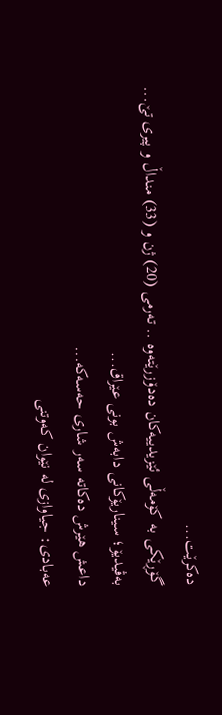دەکرێت...
گۆڕێکی بە کۆمەڵی ئێزیدییەکان دەدۆزرێتەوە .. تەرمی (20) ژن و (33) منداڵ و پیری تێ...
بەڤیدیۆ؛ سیناریۆکانی دابەش بونی عێراق...
داعش هێرش دەکاتە سەر شاری حەسەکە...
عه‌بادی: جیاوازی له‌ نێوان کەوتنی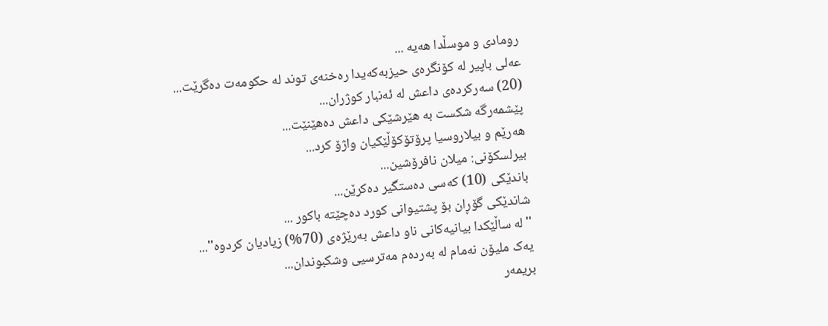رومادی و موسڵدا هه‌یه‌ ...
عەلی باپیر لە کۆنگرەی حیزبەکەیدا رەخنەی توند لە حکومەت دەگرێت...
(20) سه‌ركرده‌ی داعش لە ئەنبار کوژران...
پێشمەرگە شكست بە هێرشێكی داعش دەهێنێت...
هەرێم و بیلاروسیا پرۆتۆکۆڵێکیان واژۆ کرد...
بیرلسكۆنی: میلان نافرۆشین...
باندێکی (10) کەسى دەستگیر دەکرێن...
شاندێکى گۆڕان بۆ پشتیوانی کورد دەچێتە باکور ...
''لە ساڵێکدا بیانیه‌كانی ناو داعش بەرێژەى (70%) زیادیان کردوە''...
یەک ملیۆن نەمام لە بەردەم مەترسیی وشکبوندان...
بریمه‌ر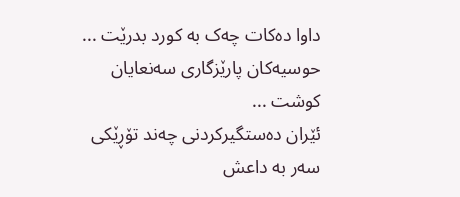داوا دەکات چەک بە کورد بدرێت ...
حوسیەکان پارێزگارى سەنعایان کوشت ...
ئێران دەستگیرکردنى چه‌ند تۆڕێكی‌ سه‌ر به‌ داعش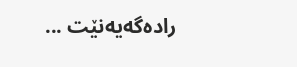رادەگەیەنێت ...